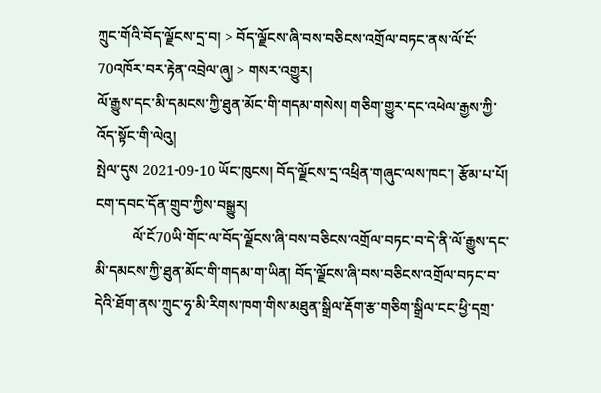ཀྲུང་གོའི་བོད་ལྗོངས་དྲ་བ། > བོད་ལྗོངས་ཞི་བས་བཅིངས་འགྲོལ་བཏང་ནས་ལོ་ངོ་70འཁོར་བར་རྟེན་འབྲེལ་ཞུ། > གསར་འགྱུར།
ལོ་རྒྱུས་དང་མི་དམངས་ཀྱི་ཐུན་མོང་གི་གདམ་གསེས། གཅིག་གྱུར་དང་འཕེལ་རྒྱས་ཀྱི་འོད་སྟོང་གི་ལེའུ།
སྤེལ་དུས 2021-09-10 ཡོང་ཁུངས། བོད་ལྗོངས་དྲ་འཕྲིན་གཞུང་ལས་ཁང་། རྩོམ་པ་པོ། ངག་དབང་དོན་གྲུབ་ཀྱིས་བསྒྱུར།
          ལོ་ངོ70ཡི་གོང་ལ་བོད་ལྗོངས་ཞི་བས་བཅིངས་འགྲོལ་བཏང་བ་དེ་ནི་ལོ་རྒྱུས་དང་མི་དམངས་ཀྱི་ཐུན་མོང་གི་གདམ་ག་ཡིན། བོད་ལྗོངས་ཞི་བས་བཅིངས་འགྲོལ་བཏང་བ་དེའི་ཐོག་ནས་ཀྲུང་ཧྭ་མི་རིགས་ཁག་གིས་མཐུན་སྒྲིལ་རྡོག་རྩ་གཅིག་སྒྲིལ་ངང་ཕྱི་དགྲ་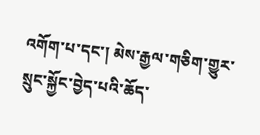འགོག་པ་དང་། མེས་རྒྱལ་གཅིག་གྱུར་སྲུང་སྐྱོང་བྱེད་པའི་ཆོད་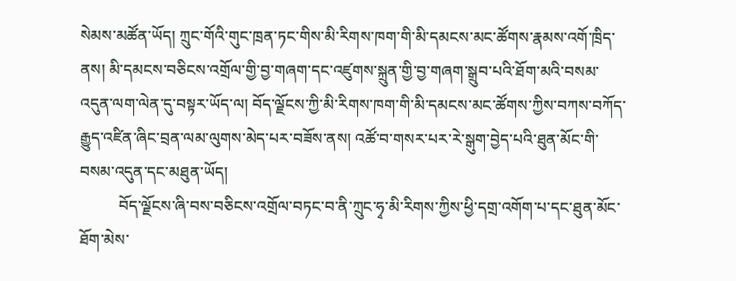སེམས་མཚོན་ཡོད། ཀྲུང་གོའི་གུང་ཁྲན་ཏང་གིས་མི་རིགས་ཁག་གི་མི་དམངས་མང་ཚོགས་རྣམས་འགོ་ཁྲིད་ནས། མི་དམངས་བཅིངས་འགྲོལ་གྱི་བྱ་གཞག་དང་འཛུགས་སྐྲུན་གྱི་བྱ་གཞག་སྒྲུབ་པའི་ཐོག་མའི་བསམ་འདུན་ལག་ལེན་དུ་བསྟར་ཡོད་ལ། བོད་ལྗོངས་ཀྱི་མི་རིགས་ཁག་གི་མི་དམངས་མང་ཚོགས་ཀྱིས་བཀས་བཀོད་རྒྱུད་འཛིན་ཞིང་བྲན་ལམ་ལུགས་མེད་པར་བཟོས་ནས། འཚོ་བ་གསར་པར་རེ་སྒུག་བྱེད་པའི་ཐུན་མོང་གི་བསམ་འདུན་དང་མཐུན་ཡོད།
          བོད་ལྗོངས་ཞི་བས་བཅིངས་འགྲོལ་བཏང་བ་ནི་ཀྲུང་ཧྭ་མི་རིགས་ཀྱིས་ཕྱི་དགྲ་འགོག་པ་དང་ཐུན་མོང་ཐོག་མེས་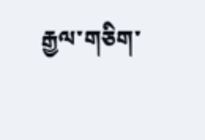རྒྱལ་གཅིག་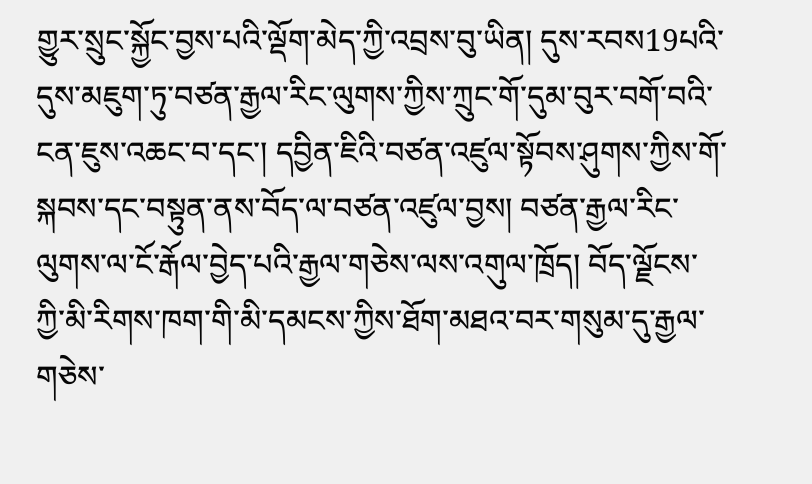གྱུར་སྲུང་སྐྱོང་བྱས་པའི་ལྡོག་མེད་ཀྱི་འབྲས་བུ་ཡིན། དུས་རབས19པའི་དུས་མཇུག་ཏུ་བཙན་རྒྱལ་རིང་ལུགས་ཀྱིས་ཀྲུང་གོ་དུམ་བུར་བགོ་བའི་ངན་ཇུས་འཆང་བ་དང་། དབྱིན་ཇིའི་བཙན་འཛུལ་སྟོབས་ཤུགས་ཀྱིས་གོ་སྐབས་དང་བསྟུན་ནས་བོད་ལ་བཙན་འཛུལ་བྱས། བཙན་རྒྱལ་རིང་ལུགས་ལ་ངོ་རྒོལ་བྱེད་པའི་རྒྱལ་གཅེས་ལས་འགུལ་ཁྲོད། བོད་ལྗོངས་ཀྱི་མི་རིགས་ཁག་གི་མི་དམངས་ཀྱིས་ཐོག་མཐའ་བར་གསུམ་དུ་རྒྱལ་གཅེས་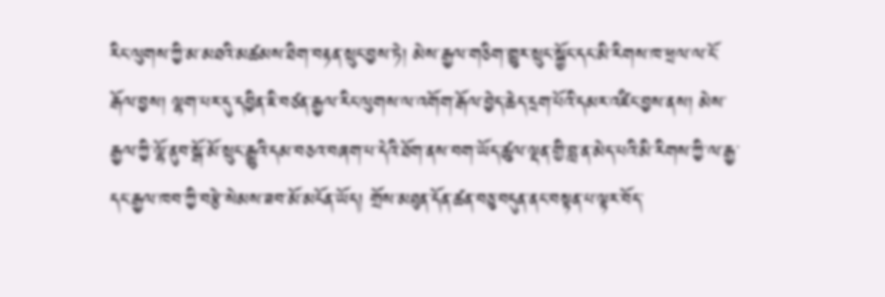རིང་ལུགས་ཀྱི་མ་མཐའི་མཚམས་ཐིག་བརྟན་སྲུང་བྱས་ཏེ། མེས་རྒྱལ་གཅིག་གྱུར་སྲུང་སྐྱོང་དང་མི་རིགས་ཁ་ཕྲལ་ལ་ངོ་རྒོལ་བྱས། ལྷག་པར་དུ་དབྱིན་ཇི་བཙན་རྒྱལ་རིང་ལུགས་ལ་འགོག་རྒོལ་བྱེད་ཆེད་དྲག་པོའི་དམར་འཛིང་བྱས་ནས། མེས་རྒྱལ་ཀྱི་ལྷོ་ནུབ་སྒོ་མོ་སྲུང་རྒྱུའི་དམ་བཅའ་བཞག་པ་དེའི་ཐོག་ནས་བག་ཡོད་ཚུལ་ལྡན་གྱི་བླ་ན་མེད་པའི་མི་རིགས་ཀྱི་ལ་རྒྱ་དང་རྒྱལ་ཁབ་ཀྱི་བརྩེ་སེམས་ཟབ་མོ་མངོན་ཡོད། གྲོས་མཐུན་དོན་ཚན་བཅུ་བདུན་ནང་བསྟན་པ་ལྟར་བོད་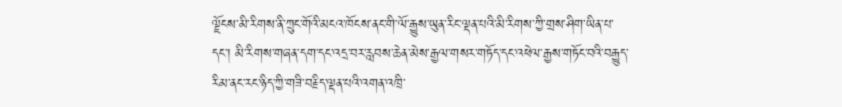ལྗོངས་མི་རིགས་ནི་ཀྲུང་གོའི་མངའ་ཁོངས་ནང་གི་ལོ་རྒྱུས་ཡུན་རིང་ལྡན་པའི་མི་རིགས་ཀྱི་གྲས་ཤིག་ཡིན་པ་དང་། མི་རིགས་གཞན་དག་དང་འདྲ་བར་རླབས་ཆེན་མེས་རྒྱལ་གསར་གཏོད་དང་འཕེལ་རྒྱས་གཏོང་བའི་བརྒྱུད་རིམ་ནང་རང་ཉིད་ཀྱི་གཟི་བརྗིད་ལྡན་པའི་འགན་འཁྲི་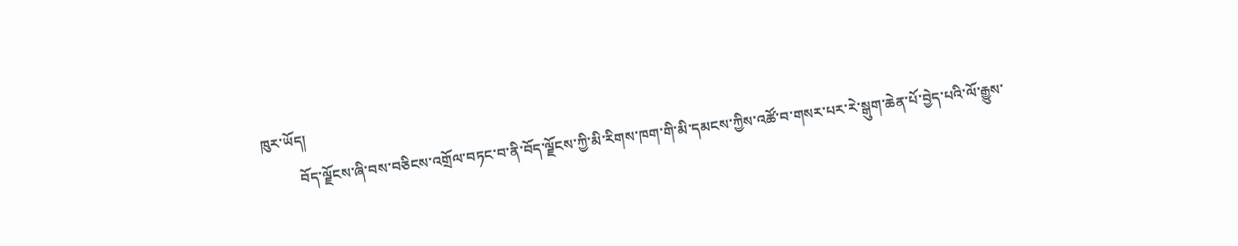ཁུར་ཡོད།
          བོད་ལྗོངས་ཞི་བས་བཅིངས་འགྲོལ་བཏང་བ་ནི་བོད་ལྗོངས་ཀྱི་མི་རིགས་ཁག་གི་མི་དམངས་ཀྱིས་འཚོ་བ་གསར་པར་རེ་སྒུག་ཆེན་པོ་བྱེད་པའི་ལོ་རྒྱུས་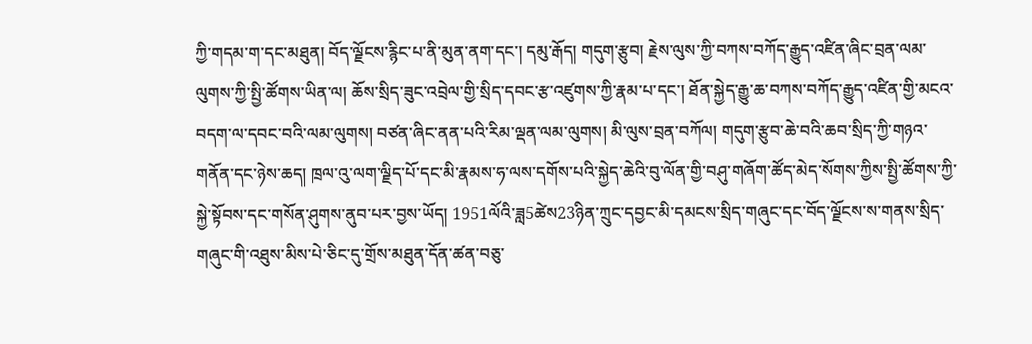ཀྱི་གདམ་ག་དང་མཐུན། བོད་ལྗོངས་རྙིང་པ་ནི་མུན་ནག་དང་། དམུ་རྒོད། གདུག་རྩུབ། རྗེས་ལུས་ཀྱི་བཀས་བཀོད་རྒྱུད་འཛིན་ཞིང་བྲན་ལམ་ལུགས་ཀྱི་སྤྱི་ཚོགས་ཡིན་ལ། ཆོས་སྲིད་ཟུང་འབྲེལ་གྱི་སྲིད་དབང་རྩ་འཛུགས་ཀྱི་རྣམ་པ་དང་། ཐོན་སྐྱེད་རྒྱུ་ཆ་བཀས་བཀོད་རྒྱུད་འཛིན་གྱི་མངའ་བདག་ལ་དབང་བའི་ལམ་ལུགས། བཙན་ཞིང་ནན་པའི་རིམ་ལྡན་ལམ་ལུགས། མི་ལུས་བྲན་བཀོལ། གདུག་རྩུབ་ཆེ་བའི་ཆབ་སྲིད་ཀྱི་གཉའ་གནོན་དང་ཉེས་ཆད། ཁྲལ་འུ་ལག་ལྗིད་པོ་དང་མི་རྣམས་ཧ་ལས་དགོས་པའི་སྐྱེད་ཆེའི་བུ་ལོན་གྱི་བཤུ་གཞོག་ཚོད་མེད་སོགས་ཀྱིས་སྤྱི་ཚོགས་ཀྱི་སྐྱེ་སྟོབས་དང་གསོན་ཤུགས་ནུབ་པར་བྱས་ཡོད། 1951ལོའི་ཟླ5ཚེས23ཉིན་ཀྲུང་དབྱང་མི་དམངས་སྲིད་གཞུང་དང་བོད་ལྗོངས་ས་གནས་སྲིད་གཞུང་གི་འཐུས་མིས་པེ་ཅིང་དུ་གྲོས་མཐུན་དོན་ཚན་བཅུ་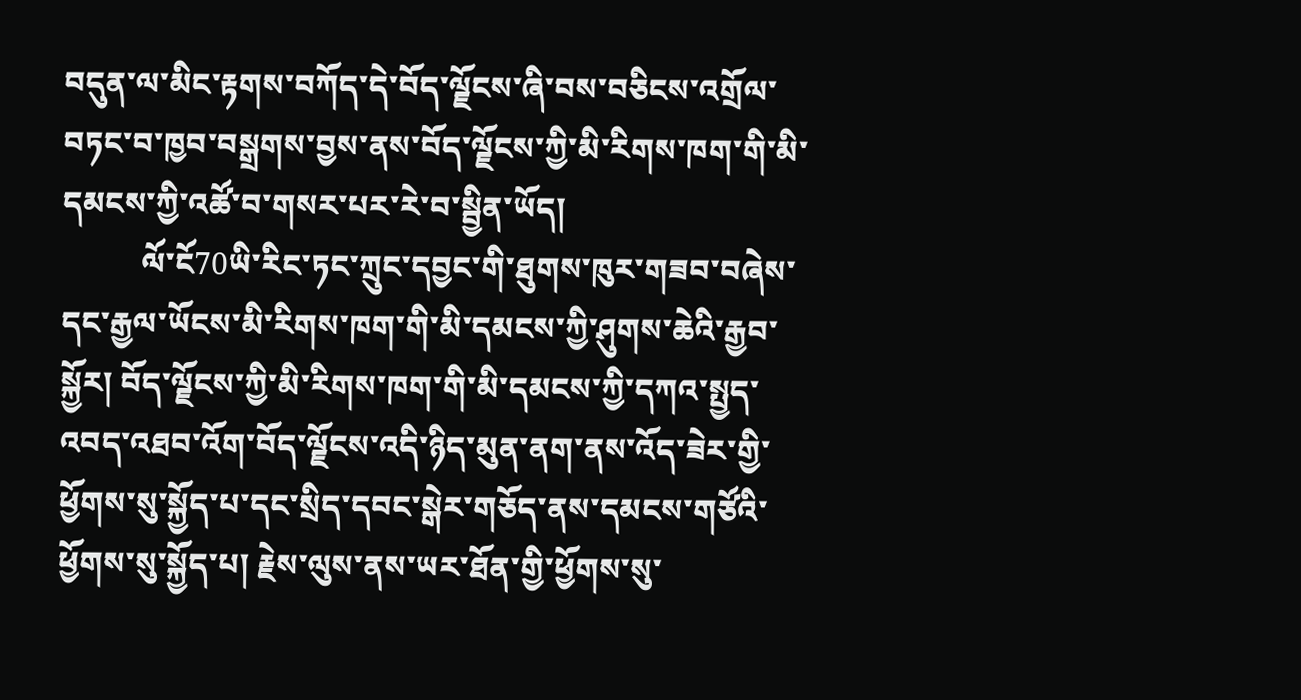བདུན་ལ་མིང་རྟགས་བཀོད་དེ་བོད་ལྗོངས་ཞི་བས་བཅིངས་འགྲོལ་བཏང་བ་ཁྱབ་བསྒྲགས་བྱས་ནས་བོད་ལྗོངས་ཀྱི་མི་རིགས་ཁག་གི་མི་དམངས་ཀྱི་འཚོ་བ་གསར་པར་རེ་བ་སྦྱིན་ཡོད།
          ལོ་ངོ70ཡི་རིང་ཏང་ཀྲུང་དབྱང་གི་ཐུགས་ཁུར་གཟབ་བཞེས་དང་རྒྱལ་ཡོངས་མི་རིགས་ཁག་གི་མི་དམངས་ཀྱི་ཤུགས་ཆེའི་རྒྱབ་སྐྱོར། བོད་ལྗོངས་ཀྱི་མི་རིགས་ཁག་གི་མི་དམངས་ཀྱི་དཀའ་སྤྱད་འབད་འཐབ་འོག་བོད་ལྗོངས་འདི་ཉིད་མུན་ནག་ནས་འོད་ཟེར་གྱི་ཕྱོགས་སུ་སྐྱོད་པ་དང་སྲིད་དབང་སྒེར་གཅོད་ནས་དམངས་གཙོའི་ཕྱོགས་སུ་སྐྱོད་པ། རྗེས་ལུས་ནས་ཡར་ཐོན་གྱི་ཕྱོགས་སུ་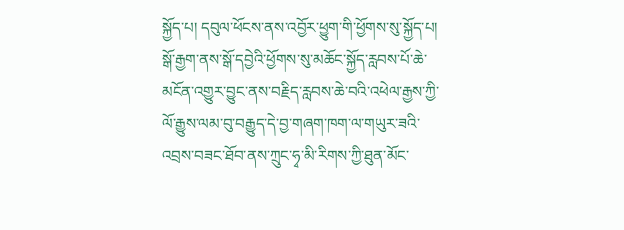སྐྱོད་པ། དབུལ་ཕོངས་ནས་འབྱོར་ཕྱུག་གི་ཕྱོགས་སུ་སྐྱོད་པ། སྒོ་རྒྱག་ནས་སྒོ་དབྱེའི་ཕྱོགས་སུ་མཆོང་སྐྱོད་རླབས་པོ་ཆེ་མངོན་འགྱུར་བྱུང་ནས་བརྗིད་རླབས་ཆེ་བའི་འཕེལ་རྒྱས་ཀྱི་ལོ་རྒྱུས་ལམ་བུ་བརྒྱུད་དེ་བྱ་གཞག་ཁག་ལ་གཡུར་ཟའི་འབྲས་བཟང་ཐོབ་ནས་ཀྲུང་ཧྭ་མི་རིགས་ཀྱི་ཐུན་མོང་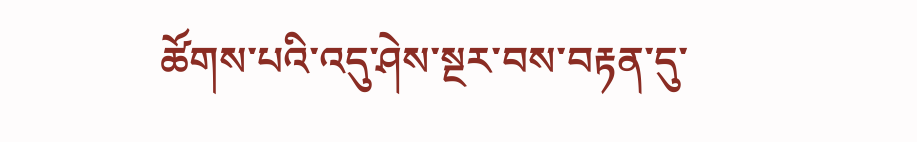ཚོགས་པའི་འདུ་ཤེས་སྔར་བས་བརྟན་དུ་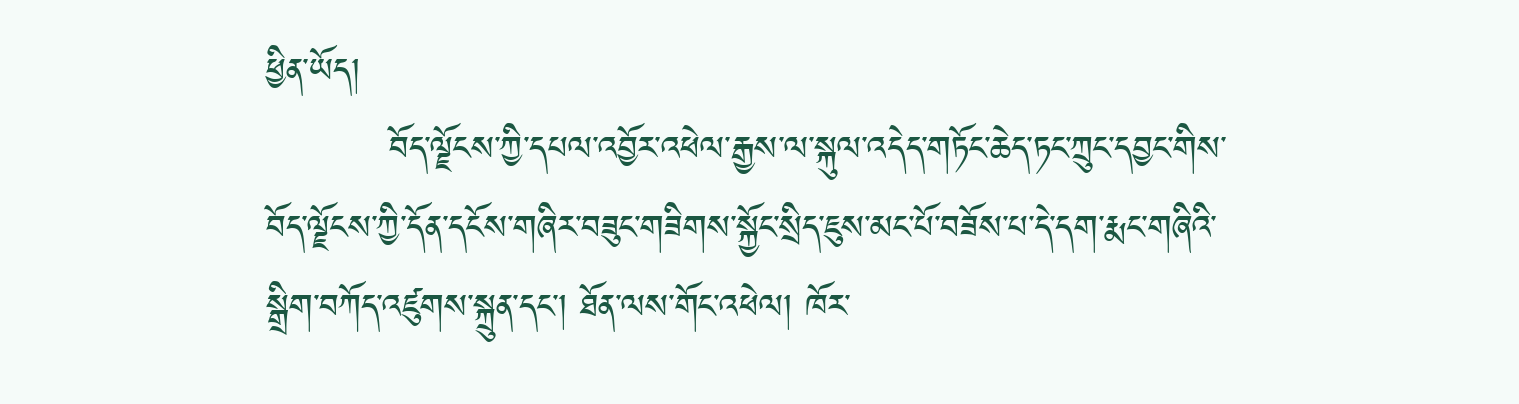ཕྱིན་ཡོད།
          བོད་ལྗོངས་ཀྱི་དཔལ་འབྱོར་འཕེལ་རྒྱས་ལ་སྐུལ་འདེད་གཏོང་ཆེད་ཏང་ཀྲུང་དབྱང་གིས་བོད་ལྗོངས་ཀྱི་དོན་དངོས་གཞིར་བཟུང་གཟིགས་སྐྱོང་སྲིད་ཇུས་མང་པོ་བཟོས་པ་དེ་དག་རྨང་གཞིའི་སྒྲིག་བཀོད་འཛུགས་སྐྲུན་དང་། ཐོན་ལས་གོང་འཕེལ། ཁོར་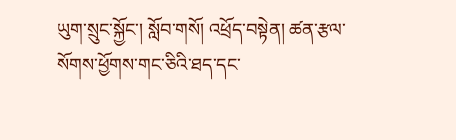ཡུག་སྲུང་སྐྱོང་། སློབ་གསོ། འཕྲོད་བསྟེན། ཚན་རྩལ་སོགས་ཕྱོགས་གང་ཅིའི་ཐད་དང་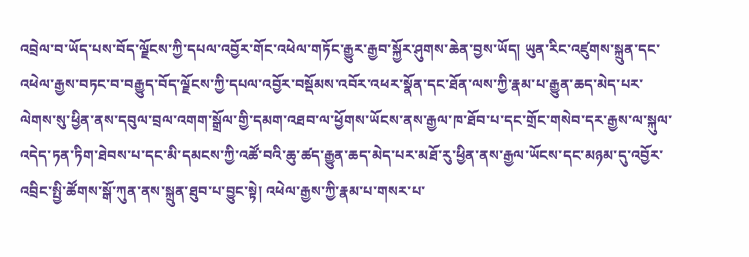འབྲེལ་བ་ཡོད་པས་བོད་ལྗོངས་ཀྱི་དཔལ་འབྱོར་གོང་འཕེལ་གཏོང་རྒྱུར་རྒྱབ་སྐྱོར་ཤུགས་ཆེན་བྱས་ཡོད། ཡུན་རིང་འཛུགས་སྐྲུན་དང་འཕེལ་རྒྱས་བཏང་བ་བརྒྱུད་བོད་ལྗོངས་ཀྱི་དཔལ་འབྱོར་བསྡོམས་འབོར་འཕར་སྣོན་དང་ཐོན་ལས་ཀྱི་རྣམ་པ་རྒྱུན་ཆད་མེད་པར་ལེགས་སུ་ཕྱིན་ནས་དབུལ་བྲལ་འགག་སྒྲོལ་གྱི་དམག་འཐབ་ལ་ཕྱོགས་ཡོངས་ནས་རྒྱལ་ཁ་ཐོབ་པ་དང་གྲོང་གསེབ་དར་རྒྱས་ལ་སྐུལ་འདེད་ཏན་ཏིག་ཐེབས་པ་དང་མི་དམངས་ཀྱི་འཚོ་བའི་ཆུ་ཚད་རྒྱུན་ཆད་མེད་པར་མཐོ་རུ་ཕྱིན་ནས་རྒྱལ་ཡོངས་དང་མཉམ་དུ་འབྱོར་འབྲིང་སྤྱི་ཚོགས་སྒོ་ཀུན་ནས་སྐྲུན་ཐུབ་པ་བྱུང་སྟེ། འཕེལ་རྒྱས་ཀྱི་རྣམ་པ་གསར་པ་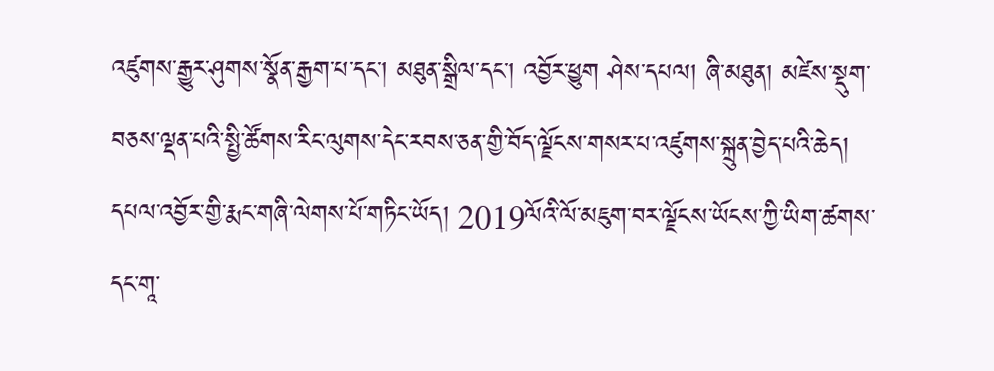འཛུགས་རྒྱུར་ཤུགས་སྣོན་རྒྱག་པ་དང་། མཐུན་སྒྲིལ་དང་། འབྱོར་ཕྱུག ཤེས་དཔལ། ཞི་མཐུན། མཛེས་སྡུག་བཅས་ལྡན་པའི་སྤྱི་ཚོགས་རིང་ལུགས་དེང་རབས་ཅན་གྱི་བོད་ལྗོངས་གསར་པ་འཛུགས་སྐྲུན་བྱེད་པའི་ཆེད། དཔལ་འབྱོར་གྱི་རྨང་གཞི་ལེགས་པོ་གཏིང་ཡོད། 2019ལོའི་ལོ་མཇུག་བར་ལྗོངས་ཡོངས་ཀྱི་ཡིག་ཚགས་དང་གཱ་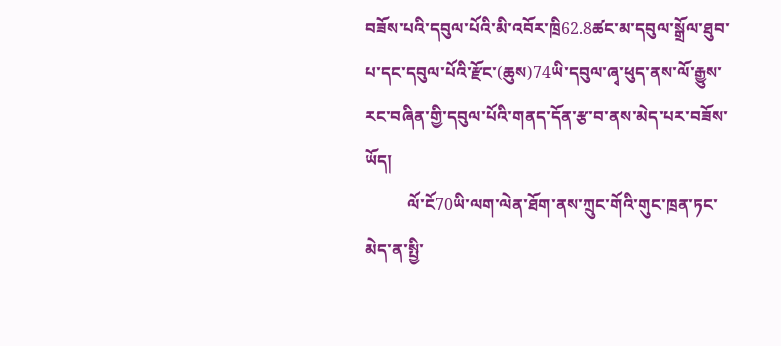བཟོས་པའི་དབུལ་པོའི་མི་འབོར་ཁྲི62.8ཚང་མ་དབུལ་སྒྲོལ་ཐུབ་པ་དང་དབུལ་པོའི་རྫོང་(ཆུས)74ཡི་དབུལ་ཞྭ་ཕུད་ནས་ལོ་རྒྱུས་རང་བཞིན་གྱི་དབུལ་པོའི་གནད་དོན་རྩ་བ་ནས་མེད་པར་བཟོས་ཡོད།
          ལོ་ངོ70ཡི་ལག་ལེན་ཐོག་ནས་ཀྲུང་གོའི་གུང་ཁྲན་ཏང་མེད་ན་སྤྱི་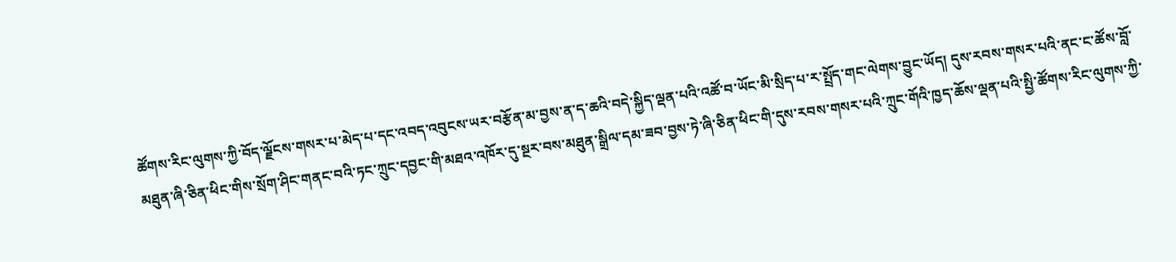ཚོགས་རིང་ལུགས་ཀྱི་བོད་ལྗོངས་གསར་པ་མེད་པ་དང་འབད་འབུངས་ཡར་བརྩོན་མ་བྱས་ན་ད་ཆའི་བདེ་སྐྱིད་ལྡན་པའི་འཚོ་བ་ཡོང་མི་སྲིད་པ་ར་སྤྲོད་གང་ལེགས་བྱུང་ཡོད། དུས་རབས་གསར་པའི་ནང་ང་ཚོས་བློ་མཐུན་ཞི་ཅིན་ཕིང་གིས་སྲོག་ཤིང་གནང་བའི་ཏང་ཀྲུང་དབྱང་གི་མཐའ་འཁོར་དུ་སྔར་བས་མཐུན་སྒྲིལ་དམ་ཟབ་བྱས་ཏེ་ཞི་ཅིན་ཕིང་གི་དུས་རབས་གསར་པའི་ཀྲུང་གོའི་ཁྱད་ཆོས་ལྡན་པའི་སྤྱི་ཚོགས་རིང་ལུགས་ཀྱི་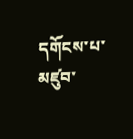དགོངས་པ་མཛུབ་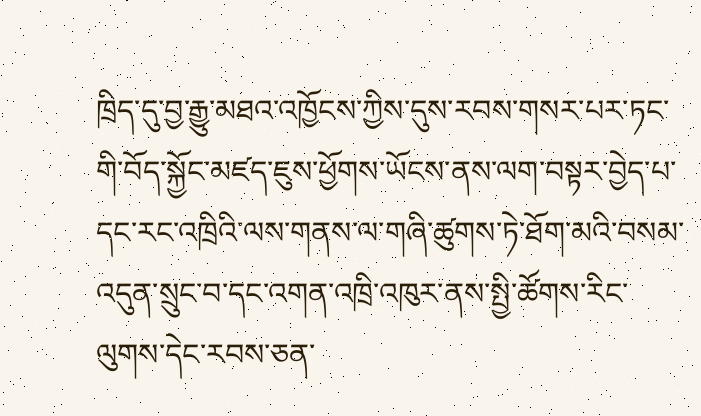ཁྲིད་དུ་བྱ་རྒྱུ་མཐའ་འཁྱོངས་ཀྱིས་དུས་རབས་གསར་པར་ཏང་གི་བོད་སྐྱོང་མཛད་ཇུས་ཕྱོགས་ཡོངས་ནས་ལག་བསྟར་བྱེད་པ་དང་རང་འཁྲིའི་ལས་གནས་ལ་གཞི་ཚུགས་ཏེ་ཐོག་མའི་བསམ་འདུན་སྲུང་བ་དང་འགན་འཁྲི་འཁུར་ནས་སྤྱི་ཚོགས་རིང་ལུགས་དེང་རབས་ཅན་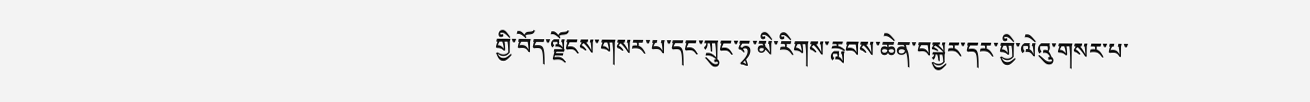གྱི་བོད་ལྗོངས་གསར་པ་དང་ཀྲུང་ཧྭ་མི་རིགས་རླབས་ཆེན་བསྐྱར་དར་གྱི་ལེའུ་གསར་པ་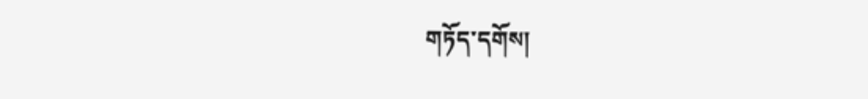གཏོད་དགོས།